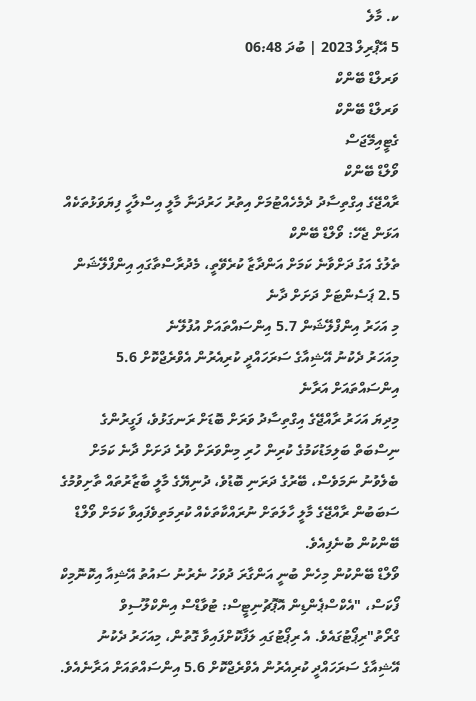ކ. މާލެ
5 އޭޕްރިލް 2023 | ބުދަ 06:48
ވަރލްޑް ބޭންކް
ވަރލްޑް ބޭންކް
ގެޓީއިމޭޖަސް
ވޯލްޑް ބޭންކް
ރާއްޖޭގެ އިގްތިސާދު ދެމެހެއްޓުމަށް އިތުރު ހަރުދަނާ މާލީ އިސްލާހީ ފިޔަވަޅުތަކެއް އަޅަން ޖެހޭ: ވޯލްޑް ބޭންކް
ތެލުގެ އަގު ދަށްވާނެ ކަމަށް އަންދާޒާ ކުރެވޭތީ، މެދުރާސްތާގައި އިންފްލޭޝަން 2.5 ޕަސެންޓަށް ދަށަށް ދާނެ
މި އަހަރު އިންފްލޭޝަން 5.7 އިންސައްތައަށް އުފުލޭނެ
މިއަހަރު ދެކުނު އޭޝިއާގެ ސަރަހައްދީ ކުރިއެރުން އެވްރެޖްކޮށް 5.6 އިންސައްތައަށް އަރާނެ
މިދިޔަ އަހަރު ރާއްޖޭގެ އިގްތިސާދު ވަރަށް ބޮޑަށް ރަނގަޅުވެ، ފަގީރުންގެ ނިސްބަތް ބަލިމަޑުކަމުގެ ކުރިން ހުރި މިންވަރަށް ވުރެ ދަށަށް ދާނެ ކަމަށް ބެލެވުނު ނަމަވެސް، ބޭރުގެ ދަރަނި ބޮޑުވެ، ދުނިޔޭގެ މާލީ ބާޒާރުތައް ތާށިވުމުގެ ސަބަބުން ރާއްޖޭގެ މާލީ ހާލަތަށް ނުރައްކާތަކެއް ކުރިމަތިވެފައިވާ ކަމަށް ވޯލްޑް ބޭންކުން ބުނެފިއެވެ.
ވޯލްޑް ބޭންކުން މިހެން ބުނީ އަންގާރަ ދުވަހު ނެރުނު ސައުތު އޭޝިއާ އިކޮނޮމިކް ފޯކަސް، "އެކްސްޕެންޑިން އޮޕޮޗުނިޓީސް: ޓުވާޑްސް އިންކްލޫސިވް ގްރޯތު"ރިޕޯޓުގައެވެ. އެ ރިޕޯޓުގައި ލަފާކޮށްފައިވާ ގޮތުން، މިއަހަރު ދެކުނު އޭޝިއާގެ ސަރަހައްދީ ކުރިއެރުން އެވްރެޖްކޮށް 5.6 އިންސައްތައަށް އަރާނެއެވެ.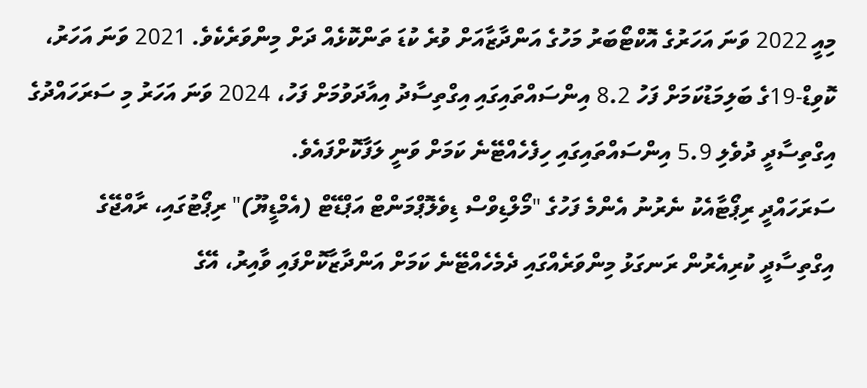މިއީ 2022 ވަނަ އަހަރުގެ އޮކްޓޯބަރު މަހުގެ އަންދާޒާއަށް ވުރެ ކުޑަ ތަންކޮޅެއް ދަށް މިންވަރެކެވެ. 2021 ވަނަ އަހަރު، ކޮވިޑް-19ގެ ބަލިމަޑުކަމަށް ފަހު 8.2 އިންސައްތައިގައި އިގްތިސާދު އިއާދަވުމަށް ފަހު، 2024 ވަނަ އަހަރު މި ސަރަހައްދުގެ އިގްތިސާދީ ދުވެލި 5.9 އިންސައްތައިގައި ހިފެހެއްޓޭނެ ކަމަށް ވަނީ ލަފާކޮށްފައެވެ.
ސަރަހައްދީ ރިޕޯޓާއެކު ނެރުނު އެންމެ ފަހުގެ "މޯލްޑިވްސް ޑިވެލޮޕްމަންޓް އަޕްޑޭޓް (އެމްޑީޔޫ)" ރިޕޯޓުގައި، ރާއްޖޭގެ އިގްތިސާދީ ކުރިއެރުން ރަނގަޅު މިންވަރެއްގައި ދެމެހެއްޓޭނެ ކަމަށް އަންދާޒާކޮށްފައި ވާއިރު، އޭގެ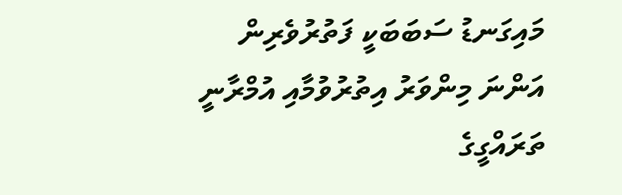މައިގަނޑު ސަބަބަކީ ފަތުރުވެރިން އަންނަ މިންވަރު އިތުރުވުމާއި އުމްރާނީ ތަރައްގީގެ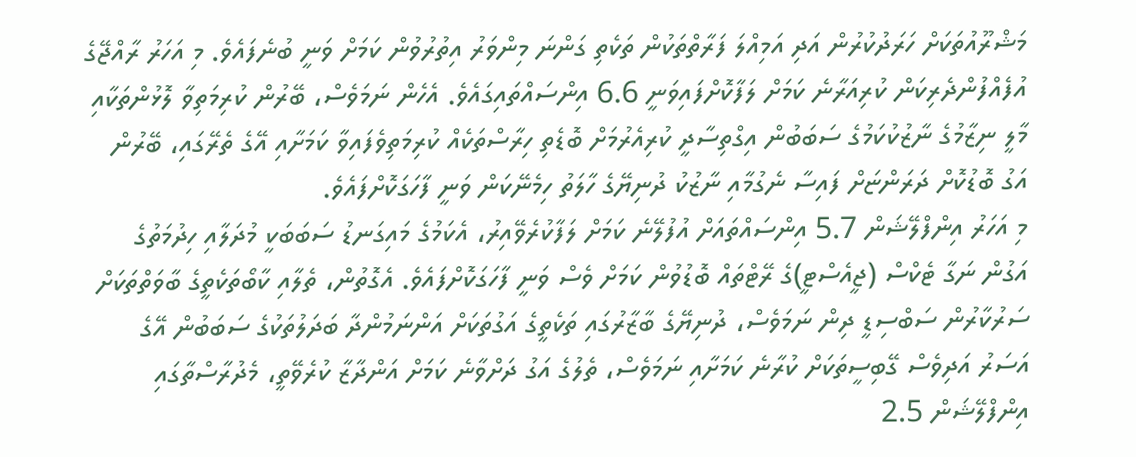މަޝްރޫއުތަކަށް ހަރަދުކުރުން އަދި އަމިއްލަ ފަރާތްތަކުން ތަކެތި ގަންނަ މިންވަރު އިތުރުވުން ކަމަށް ވަނީ ބުނެފައެވެ. މި އަހަރު ރާއްޖޭގެ އުފެއްފުންދެރިކަން ކުރިއަރާނެ ކަމަށް ލަފާކޮށްފައިވަނީ 6.6 އިންސައްތައިގައެވެ. އެހެން ނަމަވެސް، ބޭރުން ކުރިމަތިވާ ލޮޅުންތަކާއި މާލީ ނިޒާމުގެ ނާޒުކުކަމުގެ ސަބަބުން އިގްތިސާދީ ކުރިއެރުމަށް ބޮޑެތި ހިރާސްތަކެއް ކުރިމަތިވެފައިވާ ކަމަށާއި އޭގެ ތެރޭގައި، ބޭރުން އަގު ބޮޑުކޮށް ދަރަންޏަށް ފައިސާ ނެގުމާއި ނާޒުކު ދުނިޔޭގެ ހާލަތު ހިމެނޭކަން ވަނީ ފާހަގަކޮށްފައެވެ.
މި އަހަރު އިންފްލޭޝަން 5.7 އިންސައްތައަށް އުފުލޭނެ ކަމަށް ލަފާކުރެވޭއިރު، އެކަމުގެ މައިގަނޑު ސަބަބަކީ މުދަލާއި ހިދުމަތުގެ އަގުން ނަގާ ޓެކްސް (ޖީއެސްޓީ)ގެ ރޭޓްތައް ބޮޑުވުން ކަމަށް ވެސް ވަނީ ފާހަގަކޮށްފައެވެ. އެގޮތުން، ތެލާއި ކާބޯތަކެތީގެ ބާވަތްތަކަށް ސަރުކާރުން ސަބްސިޑީ ދިން ނަމަވެސް، ދުނިޔޭގެ ބާޒާރުގައި ތަކެތީގެ އަގުތަކަށް އަންނަމުންދާ ބަދަލުތަކުގެ ސަބަބުން އޭގެ އަސަރު އަދިވެސް ގޭބިސީތަކަށް ކުރާނެ ކަމަށާއި ނަމަވެސް، ތެލުގެ އަގު ދަށްވާނެ ކަމަށް އަންދާޒާ ކުރެވޭތީ، މެދުރާސްތާގައި އިންފްލޭޝަން 2.5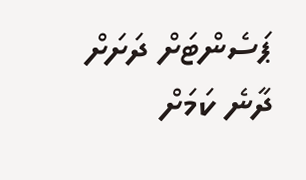ޕަސެންޓަށް ދަށަށް ދާނެ ކަމަށް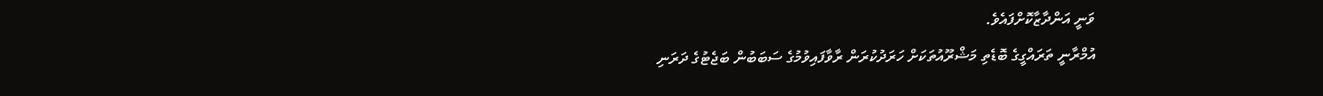ވަނީ އަންދާޒާކޮށްފައެވެ.
އުމްރާނީ ތަރައްގީގެ ބޮޑެތި މަޝްރޫއުތަކަށް ހަރަދުކުރަން ރާވާފައިވުމުގެ ސަބަބުން ބަޖެޓުގެ ދަރަނި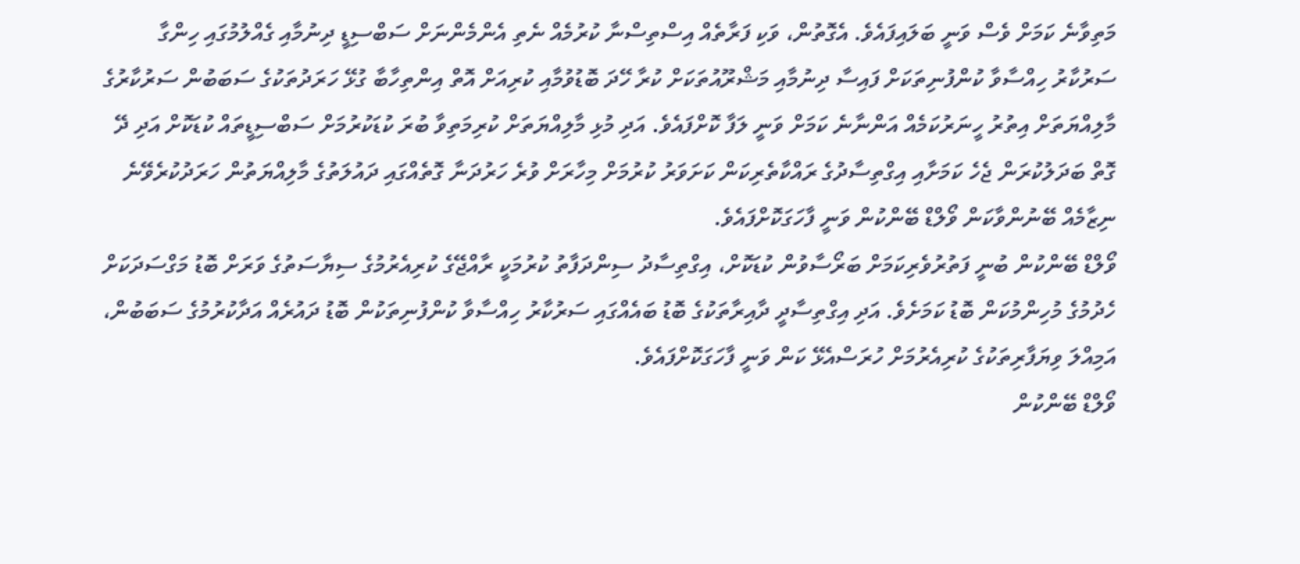މަތިވާނެ ކަމަށް ވެސް ވަނީ ބަލައިފައެވެ. އެގޮތުން، ވަކި ފަރާތެއް އިސްތިސްނާ ކުރުމެއް ނެތި އެންމެންނަށް ސަބްސިޑީ ދިނުމާއި ގެއްލުމުގައި ހިންގާ ސަރުކާރު ހިއްސާވާ ކުންފުނިތަކަށް ފައިސާ ދިނުމާއި މަޝްރޫއުތަކަށް ކުރާ ހޭދަ ބޮޑުވުމާއި ކުރިއަށް އޮތް އިންތިހާބާ ގުޅޭ ހަރަދުތަކުގެ ސަބަބުން ސަރުކާރުގެ މާލިއްޔަތަށް އިތުރު ހީނަރުކަމެއް އަންނާނެ ކަމަށް ވަނީ ލަފާ ކޮށްފައެވެ. އަދި މުޅި މާލިއްޔަތަށް ކުރިމަތިވާ ބުރަ ކުޑަކުރުމަށް ސަބްސިޑީތައް ކުޑަކޮށް އަދި ދޭ ގޮތް ބަދަލުކުރަން ޖެހެ ކަމަށާއި އިގްތިސާދުގެ ރައްކާތެރިކަން ކަށަވަރު ކުރުމަށް މިހާރަށް ވުރެ ހަރުދަނާ ގޮތެއްގައި ދައުލަތުގެ މާލިއްޔަތުން ހަރަދުކުރެވޭނެ ނިޒާމެއް ބޭނުންވާކަން ވޯލްޑް ބޭންކުން ވަނީ ފާހަގަކޮށްފައެވެ.
ވޯލްޑް ބޭންކުން ބުނީ ފަތުރުވެރިކަމަށް ބަރޯސާވުން ކުޑަކޮށް، އިގްތިސާދު ސިންދަފާތު ކުރުމަކީ ރާއްޖޭގެ ކުރިއެރުމުގެ ސިޔާސަތުގެ ވަރަށް ބޮޑު މަގްސަދަކަށް ހެދުމުގެ މުހިންމުކަން ބޮޑު ކަމަށެވެ. އަދި އިގްތިސާދީ ދާއިރާތަކުގެ ބޮޑު ބައެއްގައި ސަރުކާރު ހިއްސާވާ ކުންފުނިތަކުން ބޮޑު ދައުރެއް އަދާކުރުމުގެ ސަބަބުން، އަމިއްލަ ވިޔަފާރިތަކުގެ ކުރިއެރުމަށް ހުރަސްއެޅޭ ކަން ވަނީ ފާހަގަކޮށްފައެވެ.
ވޯލްޑް ބޭންކުން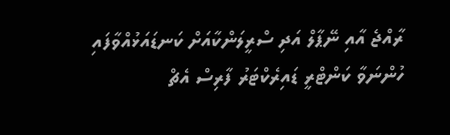ރާއްޖެ އާއި ނޭޕާލް އަދި ސްރީލަންކާއަށް ކަނޑައަޅުއްވާފައި ހުންނަވާ ކަންޓްރީ ޑައިރެކްޓަރު ފާރިސް އެޗް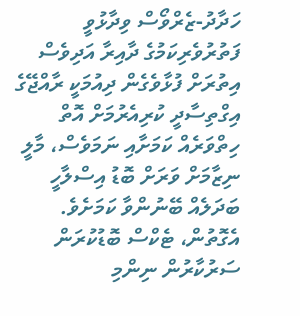ހަދާދު-ޒެރްވޯސް ވިދާޅުވީ ފަތުރުވެރިކަމުގެ ދާއިރާ އަދިވެސް އިތުރަށް ފުޅާވެގެން ދިއުމަކީ ރާއްޖޭގެ އިގްތިސާދީ ކުރިއެރުމަށް އޮތް ހިތްވަރެއް ކަމަށާއި ނަމަވެސް، މާލީ ނިޒާމަށް ވަރަށް ބޮޑު އިސްލާހީ ބަދަލެއް ބޭނުންވާ ކަމަށެވެ. އެގޮތުން، ޓެކްސް ބޮޑުކުރަން ސަރުކާރުން ނިންމި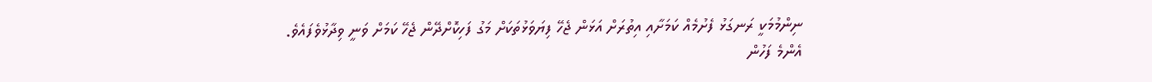ނިންމުމަކީ ރަނގަޅު ފެށުމެއް ކަމަށާއި އިތުރަށް އަޅަން ޖެހޭ ފިޔަވަޅުތަކަށް މަގު ފަހިކޮށްދޭން ޖެހޭ ކަމަށް ވަނީ ވިދާޅުވެފައެވެ.
އެންމެ ފަހުން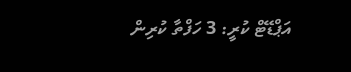އަޕްޑޭޓް ކުރީ: 3 ހަފްތާ ކުރިން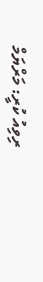ރިވިއު ކުރީ: މަރްޔަމް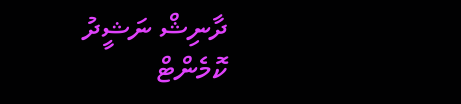ދާނިޝް ނަޝީދު
ކޮމެންޓް